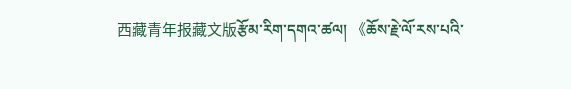西藏青年报藏文版རྩོམ་རིག་དགའ་ཚལ། 《ཆོས་རྗེ་ལོ་རས་པའི་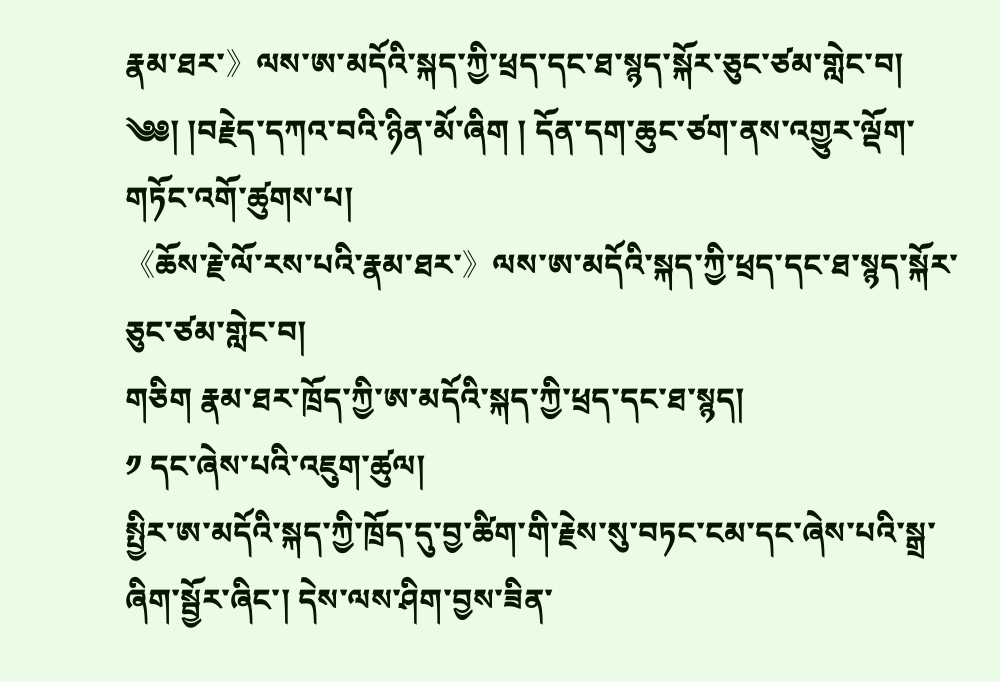རྣམ་ཐར་》ལས་ཨ་མདོའི་སྐད་ཀྱི་ཕྲད་དང་ཐ་སྙད་སྐོར་ཅུང་ཙམ་གླེང་བ། ༄༅། །བརྗེད་དཀའ་བའི་ཉིན་མོ་ཞིག ། དོན་དག་ཆུང་ཙག་ནས་འགྱུར་ལྡོག་གཏོང་འགོ་ཚུགས་པ།
《ཆོས་རྗེ་ལོ་རས་པའི་རྣམ་ཐར་》ལས་ཨ་མདོའི་སྐད་ཀྱི་ཕྲད་དང་ཐ་སྙད་སྐོར་ཅུང་ཙམ་གླེང་བ།
གཅིག རྣམ་ཐར་ཁྲོད་ཀྱི་ཨ་མདོའི་སྐད་ཀྱི་ཕྲད་དང་ཐ་སྙད།
༡ དང་ཞེས་པའི་འཇུག་ཚུལ།
སྤྱིར་ཨ་མདོའི་སྐད་ཀྱི་ཁྲོད་དུ་བྱ་ཚིག་གི་རྗེས་སུ་བཏང་ངམ་དང་ཞེས་པའི་སྒྲ་ཞིག་སྦྱོར་ཞིང་། དེས་ལས་ཤིག་བྱས་ཟིན་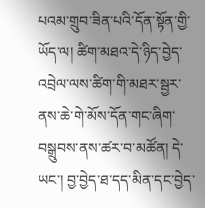པའམ་གྲུབ་ཟིན་པའི་དོན་སྟོན་གྱི་ཡོད་ལ། ཚིག་མཐའ་དེ་ཉིད་བྱེད་འབྲེལ་ལས་ཚིག་གི་མཐར་སྦྱར་ནས་ཆེ་གེ་མོས་དོན་གང་ཞིག་བསྒྲུབས་ནས་ཚར་བ་མཚོན། དེ་ཡང་། བྱ་བྱེད་ཐ་དད་མིན་དང་བྱེད་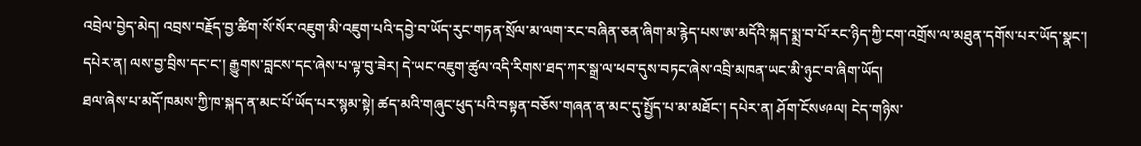འབྲེལ་བྱེད་མེད། འབྲས་བརྗོད་བྱ་ཚིག་སོ་སོར་འཇུག་མི་འཇུག་པའི་དབྱེ་བ་ཡོད་རུང་གཏན་སྲོལ་མ་ལག་རང་བཞིན་ཅན་ཞིག་མ་རྙེད་པས་ཨ་མདོའི་སྐད་སྨྲ་བ་པོ་རང་ཉིད་ཀྱི་ངག་འགྲོས་ལ་མཐུན་དགོས་པར་ཡོད་སྣང་། དཔེར་ན། ལས་བྱ་བྲིས་དང་ང་། རྒྱུགས་བླངས་དང་ཞེས་པ་ལྟ་བུ་ཟེར། དེ་ཡང་འཇུག་ཚུལ་འདི་རིགས་ཐད་ཀར་སྒྲ་ལ་ཕབ་དུས་བཏང་ཞེས་འབྲི་མཁན་ཡང་མི་ཉུང་བ་ཞིག་ཡོད།
ཐལ་ཞེས་པ་མདོ་ཁམས་ཀྱི་ཁ་སྐད་ན་མང་པོ་ཡོད་པར་སྙམ་སྟེ། ཚད་མའི་གཞུང་ཕུད་པའི་བསྟན་བཅོས་གཞན་ན་མང་དུ་སྤྱོད་པ་མ་མཐོང་། དཔེར་ན། ཤོག་ངོས༦༩ལ། ངེད་གཉིས་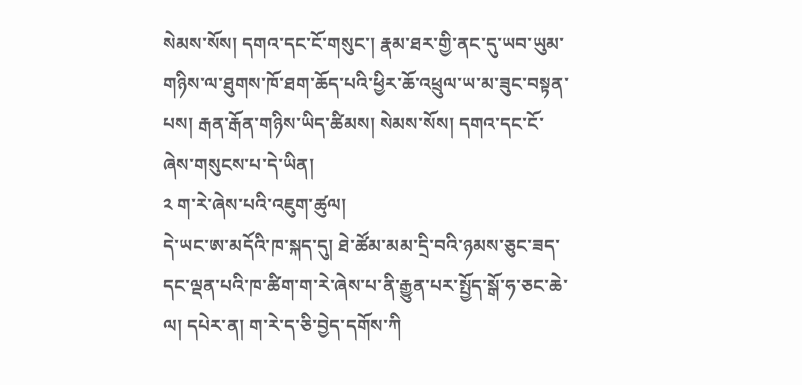སེམས་སོས། དགའ་དང་ངོ་གསུང་། རྣམ་ཐར་གྱི་ནང་དུ་ཡབ་ཡུམ་གཉིས་ལ་ཐུགས་ཁོ་ཐག་ཆོད་པའི་ཕྱིར་ཆོ་འཕྲུལ་ཡ་མ་ཟུང་བསྟན་པས། རྒན་རྒོན་གཉིས་ཡིད་ཚིམས། སེམས་སོས། དགའ་དང་ངོ་ཞེས་གསུངས་པ་དེ་ཡིན།
༢ ག་རེ་ཞེས་པའི་འཇུག་ཚུལ།
དེ་ཡང་ཨ་མདོའི་ཁ་སྐད་དུ། ཐེ་ཚོམ་མམ་དྲི་བའི་ཉམས་ཅུང་ཟད་དང་ལྡན་པའི་ཁ་ཚིག་ག་རེ་ཞེས་པ་ནི་རྒྱུན་པར་སྤྱོད་སྒོ་ཧ་ཅང་ཆེ་ལ། དཔེར་ན། ག་རེ་ད་ཅི་བྱེད་དགོས་ཀི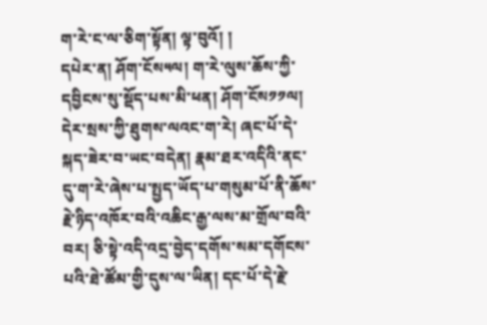ག་རེ་ང་ལ་ཅིག་སྟོན། ལྟ་བུའོ། །
དཔེར་ན། ཤོག་ངོས༥ལ། ག་རེ་ལུས་ཆོས་ཀྱི་དབྱིངས་སུ་སྡོད་པས་མི་ཕན། ཤོག་ངོས༡༡ལ། དེར་སྲས་ཀྱི་ཐུགས་ལའང་ག་རེ། ཞང་པོ་དེ་སྐད་ཟེར་བ་ཡང་བདེན། རྣམ་ཐར་འདིའི་ནང་དུ་ག་རེ་ཞེས་པ་སྤྱད་ཡོད་པ་གསུམ་པོ་ནི་ཆོས་རྗེ་ཉིད་འཁོར་བའི་འཆིང་རྒྱ་ལས་མ་གྲོལ་བའི་བར། ཅི་སྟེ་འདི་འདྲ་བྱེད་དགོས་སམ་དགོངས་པའི་ཐེ་ཚོམ་གྱི་དུས་ལ་ཡིན། དང་པོ་དེ་རྗེ་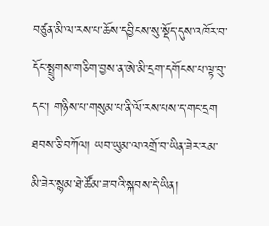བཙུན་མི་ལ་རས་པ་ཆོས་དབྱིངས་སུ་སྡོད་དུས་འཁོར་བ་དོང་སྤྲུགས་གཅིག་བྱས་ན་ཨེ་མི་དྲག་དགོངས་པ་ལྟ་བུ་དང་། གཉིས་པ་གསུམ་པ་ནི་ལོ་རས་པས་ད་གང་དྲག ཐབས་ཅི་བཀོལ། ཡབ་ཡུམ་ལ་འགྲོ་བ་ཡིན་ཟེར་རམ་མི་ཟེར་སྙམ་ཐེ་ཚོམ་ཟ་བའི་སྐབས་དེ་ཡིན།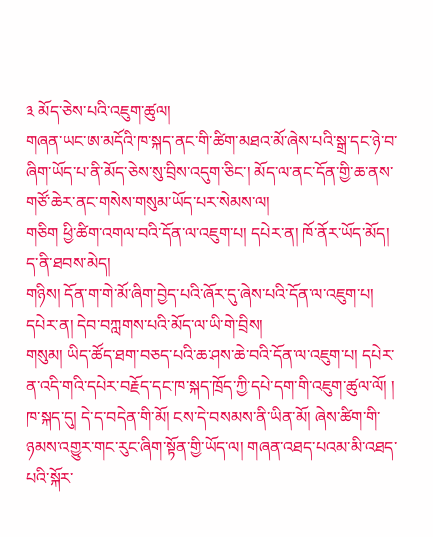༣ མོད་ཅེས་པའི་འཇུག་ཚུལ།
གཞན་ཡང་ཨ་མདོའི་ཁ་སྐད་ནང་གི་ཚིག་མཐའ་མོ་ཞེས་པའི་སྒྲ་དང་ཉེ་བ་ཞིག་ཡོད་པ་ནི་མོད་ཅེས་སུ་བྲིས་འདུག་ཅིང་། མོད་ལ་ནང་དོན་གྱི་ཆ་ནས་གཙོ་ཆེར་ནང་གསེས་གསུམ་ཡོད་པར་སེམས་ལ།
གཅིག ཕྱི་ཚིག་འགལ་བའི་དོན་ལ་འཇུག་པ། དཔེར་ན། ཁོ་ནོར་ཡོད་མོད། ད་ནི་ཐབས་མེད།
གཉིས། དོན་ག་གེ་མོ་ཞིག་བྱེད་པའི་ཞོར་དུ་ཞེས་པའི་དོན་ལ་འཇུག་པ། དཔེར་ན། དེབ་བཀླགས་པའི་མོད་ལ་ཡི་གེ་བྲིས།
གསུམ། ཡིད་ཚོད་ཐག་བཅད་པའི་ཆ་ཤས་ཆེ་བའི་དོན་ལ་འཇུག་པ། དཔེར་ན་འདི་གའི་དཔེར་བརྗོད་དང་ཁ་སྐད་ཁྲོད་ཀྱི་དཔེ་དག་གི་འཇུག་ཚུལ་ལོ། །
ཁ་སྐད་དུ། དེ་ད་བདེན་གི་མོ། ངས་དེ་བསམས་ནི་ཡིན་མོ། ཞེས་ཚིག་གི་ཉམས་འགྱུར་གང་རུང་ཞིག་སྟོན་གྱི་ཡོད་ལ། གཞན་འཐད་པའམ་མི་འཐད་པའི་སྐོར་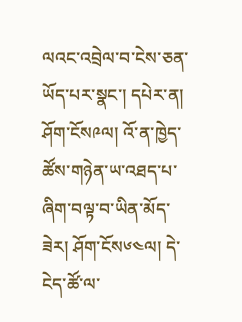ལའང་འབྲེལ་བ་ངེས་ཅན་ཡོད་པར་སྣང་། དཔེར་ན། ཤོག་ངོས༩ལ། འོ་ན་ཁྱེད་ཚོས་གཉེན་ཡ་འཐད་པ་ཞིག་བལྟ་བ་ཡིན་མོད་ཟེར། ཤོག་ངོས༦༤ལ། དེ་ངེད་ཚོ་ལ་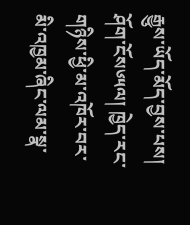རྒྱུས་ཡོད་མོད་བྱས་པས། ཤོག་ངོས༦༥ལ། ཁྱེད་རང་གཉིས་ཕྱི་མ་འཁོར་བར་མི་འཁྱམ་ཞིང་ལམ་སྣ་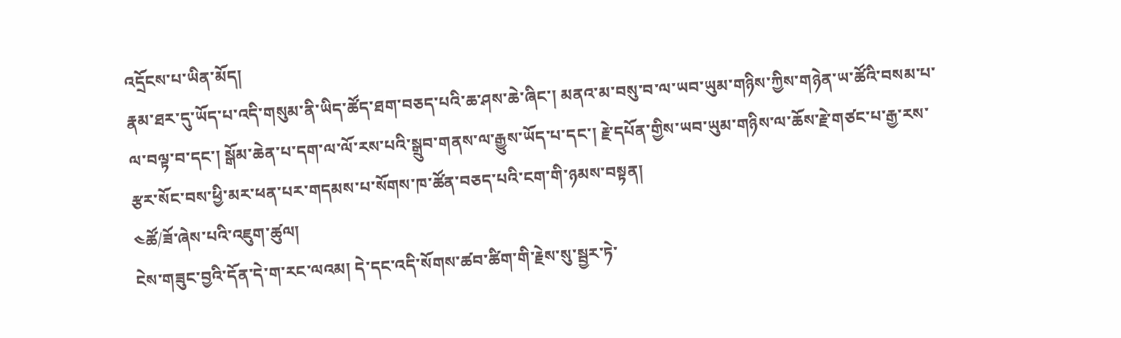འདྲོངས་པ་ཡིན་མོད།
རྣམ་ཐར་དུ་ཡོད་པ་འདི་གསུམ་ནི་ཡིད་ཚོད་ཐག་བཅད་པའི་ཆ་ཤས་ཆེ་ཞིང་། མནའ་མ་བསུ་བ་ལ་ཡབ་ཡུམ་གཉིས་ཀྱིས་གཉེན་ཡ་ཚོའི་བསམ་པ་ལ་བལྟ་བ་དང་། སྒོམ་ཆེན་པ་དག་ལ་ལོ་རས་པའི་སྒྲུབ་གནས་ལ་རྒྱུས་ཡོད་པ་དང་། རྗེ་དཔོན་གྱིས་ཡབ་ཡུམ་གཉིས་ལ་ཆོས་རྗེ་གཙང་པ་རྒྱ་རས་རྩར་སོང་བས་ཕྱི་མར་ཕན་པར་གདམས་པ་སོགས་ཁ་ཚོན་བཅད་པའི་ངག་གི་ཉམས་བསྟན།
༤ཚོ/ཟོ་ཞེས་པའི་འཇུག་ཚུལ།
ངེས་གཟུང་བྱའི་དོན་དེ་ག་རང་ལའམ། དེ་དང་འདི་སོགས་ཚབ་ཚིག་གི་རྗེས་སུ་སྦྱར་ཏེ་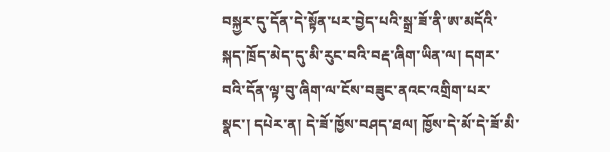བསྐྱར་དུ་དོན་དེ་སྟོན་པར་བྱེད་པའི་སྒྲ་ཟོ་ནི་ཨ་མདོའི་སྐད་ཁྲོད་མེད་དུ་མི་རུང་བའི་བརྡ་ཞིག་ཡིན་ལ། དགར་བའི་དོན་ལྟ་བུ་ཞིག་ལ་ངོས་བཟུང་ནའང་འགྲིག་པར་སྣང་། དཔེར་ན། དེ་ཟོ་ཁྱོས་བཤད་ཐལ། ཁྱོས་དེ་མོ་དེ་ཟོ་མི་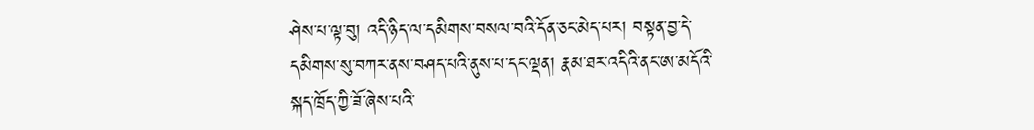ཤེས་པ་ལྟ་བུ། འདི་ཉིད་ལ་དམིགས་བསལ་བའི་དོན་ཅང་མེད་པར། བསྟན་བྱ་དེ་དམིགས་སུ་བཀར་ནས་བཤད་པའི་ནུས་པ་དང་ལྡན། རྣམ་ཐར་འདིའི་ནང་ཨ་མདོའི་སྐད་ཁྲོད་ཀྱི་ཟོ་ཞེས་པའི་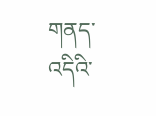གནད་འདིའི་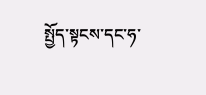སྤྱོད་སྟངས་དང་ཧ་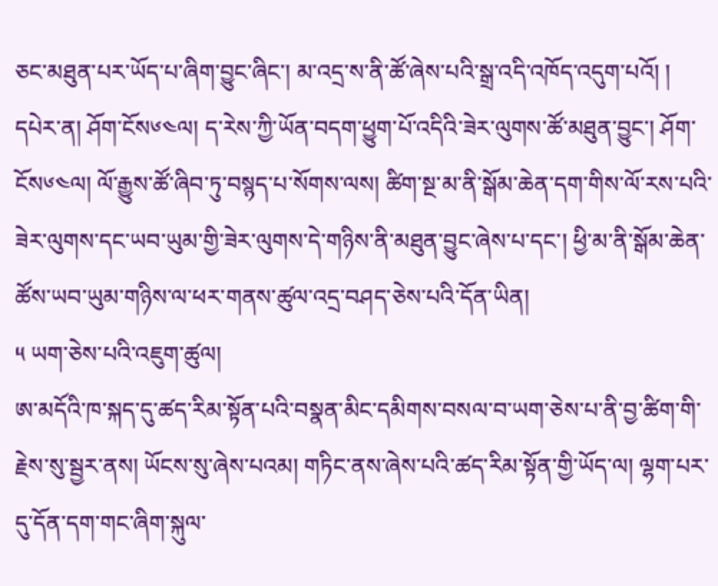ཅང་མཐུན་པར་ཡོད་པ་ཞིག་བྱུང་ཞིང་། མ་འདྲ་ས་ནི་ཚོ་ཞེས་པའི་སྒྲ་འདི་འཁོད་འདུག་པའོ། །
དཔེར་ན། ཤོག་ངོས༦༤ལ། ད་རེས་ཀྱི་ཡོན་བདག་ཕྱུག་པོ་འདིའི་ཟེར་ལུགས་ཚོ་མཐུན་བྱུང་། ཤོག་ངོས༦༤ལ། ལོ་རྒྱུས་ཚོ་ཞིབ་ཏུ་བསྙད་པ་སོགས་ལས། ཚིག་སྔ་མ་ནི་སྒོམ་ཆེན་དག་གིས་ལོ་རས་པའི་ཟེར་ལུགས་དང་ཡབ་ཡུམ་གྱི་ཟེར་ལུགས་དེ་གཉིས་ནི་མཐུན་བྱུང་ཞེས་པ་དང་། ཕྱི་མ་ནི་སྒོམ་ཆེན་ཚོས་ཡབ་ཡུམ་གཉིས་ལ་ཕར་གནས་ཚུལ་འདྲ་བཤད་ཅེས་པའི་དོན་ཡིན།
༥ ཡག་ཅེས་པའི་འཇུག་ཚུལ།
ཨ་མདོའི་ཁ་སྐད་དུ་ཚད་རིམ་སྟོན་པའི་བསྣན་མིང་དམིགས་བསལ་བ་ཡག་ཅེས་པ་ནི་བྱ་ཚིག་གི་རྗེས་སུ་སྦྱར་ནས། ཡོངས་སུ་ཞེས་པའམ། གཏིང་ནས་ཞེས་པའི་ཚད་རིམ་སྟོན་གྱི་ཡོད་ལ། ལྷག་པར་དུ་དོན་དག་གང་ཞིག་སྐུལ་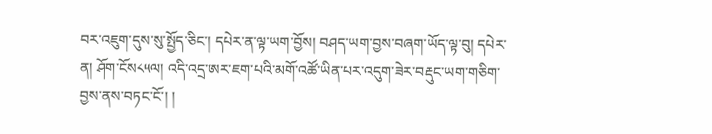བར་འཇུག་དུས་སུ་སྤྱོད་ཅིང་། དཔེར་ན་ལྟ་ཡག་བྱོས། བཤད་ཡག་བྱས་བཞག་ཡོད་ལྟ་བུ། དཔེར་ན། ཤོག་ངོས༨༥ལ། འདི་འདྲ་ཨར་ཇག་པའི་མགོ་འཚོ་ཡིན་པར་འདུག་ཟེར་བརྡུང་ཡག་གཅིག་བྱས་ནས་བཏང་ངོ་། །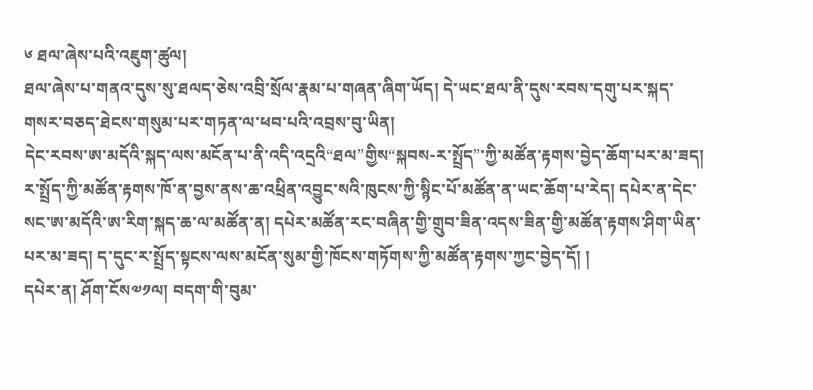༦ ཐལ་ཞེས་པའི་འཇུག་ཚུལ།
ཐལ་ཞེས་པ་གནའ་དུས་སུ་ཐལད་ཅེས་འབྲི་སྲོལ་རྣམ་པ་གཞན་ཞིག་ཡོད། དེ་ཡང་ཐལ་ནི་དུས་རབས་དགུ་པར་སྐད་གསར་བཅད་ཐེངས་གསུམ་པར་གཏན་ལ་ཕབ་པའི་འབྲས་བུ་ཡིན།
དེང་རབས་ཨ་མདོའི་སྐད་ལས་མངོན་པ་ནི་འདི་འདྲའི“ཐལ”གྱིས“སྐབས-ར་སྤྲོད”་ཀྱི་མཚོན་རྟགས་བྱེད་ཆོག་པར་མ་ཟད། ར་སྤྲོད་ཀྱི་མཚོན་རྟགས་ཁོ་ན་བྱས་ནས་ཆ་འཕྲིན་འབྱུང་སའི་ཁུངས་ཀྱི་སྙིང་པོ་མཚོན་ན་ཡང་ཆོག་པ་རེད། དཔེར་ན་དེང་སང་ཨ་མདོའི་ཨ་རིག་སྐད་ཆ་ལ་མཚོན་ན། དཔེར་མཚོན་རང་བཞིན་གྱི་གྲུབ་ཟིན་འདས་ཟིན་གྱི་མཚོན་རྟགས་ཤིག་ཡིན་པར་མ་ཟད། ད་དུང་ར་སྤྲོད་སྟངས་ལས་མངོན་སུམ་གྱི་ཁོངས་གཏོགས་ཀྱི་མཚོན་རྟགས་ཀྱང་བྱེད་དོ། །
དཔེར་ན། ཤོག་ངོས༧༡ལ། བདག་གི་བུམ་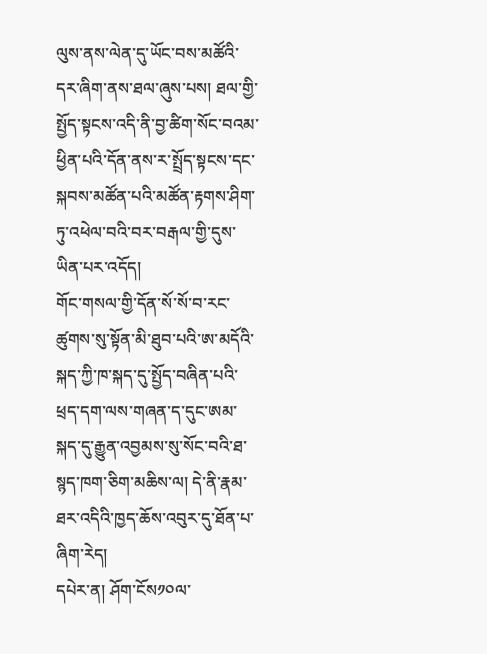ལུས་ནས་ལེན་དུ་ཡོང་བས་མཚོའི་དར་ཞིག་ནས་ཐལ་ཞུས་པས། ཐལ་གྱི་སྤྱོད་སྟངས་འདི་ནི་བྱ་ཚིག་སོང་བའམ་ཕྱིན་པའི་དོན་ནས་ར་སྤྲོད་སྟངས་དང་སྐབས་མཚོན་པའི་མཚོན་རྟགས་ཤིག་ཏུ་འཕེལ་བའི་བར་བརྒལ་གྱི་དུས་ཡིན་པར་འདོད།
གོང་གསལ་གྱི་དོན་སོ་སོ་བ་རང་ཚུགས་སུ་སྟོན་མི་ཐུབ་པའི་ཨ་མདོའི་སྐད་ཀྱི་ཁ་སྐད་དུ་སྤྱོད་བཞིན་པའི་ཕྲད་དག་ལས་གཞན་ད་དུང་ཨམ་སྐད་དུ་རྒྱུན་འབྱམས་སུ་སོང་བའི་ཐ་སྙད་ཁག་ཅིག་མཆིས་ལ། དེ་ནི་རྣམ་ཐར་འདིའི་ཁྱད་ཆོས་འབུར་དུ་ཐོན་པ་ཞིག་རེད།
དཔེར་ན། ཤོག་ངོས༡༠ལ་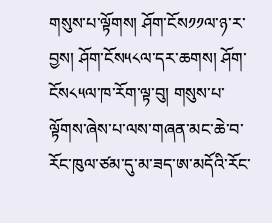གསུས་པ་ལྟོགས། ཤོག་ངོས༡༡ལ་ཉ་ར་བྱས། ཤོག་ངོས༥༨ལ་དར་ཆགས། ཤོག་ངོས༨༥ལ་ཁ་རོག་ལྟ་བུ། གསུས་པ་ལྟོགས་ཞེས་པ་ལས་གཞན་མང་ཆེ་བ་རོང་ཁུལ་ཙམ་དུ་མ་ཟད་ཨ་མདོའི་རོང་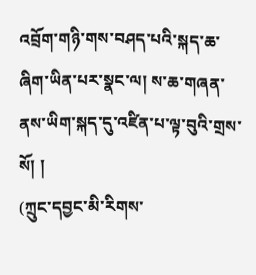འབྲོག་གཉི་གས་བཤད་པའི་སྐད་ཆ་ཞིག་ཡིན་པར་སྣང་ལ། ས་ཆ་གཞན་ནས་ཡིག་སྐད་དུ་འཛིན་པ་ལྟ་བུའི་གྲས་སོ། །
(ཀྲུང་དབྱང་མི་རིགས་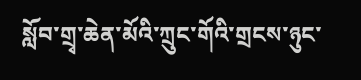སློབ་གྲྭ་ཆེན་མོའི་ཀྲུང་གོའི་གྲངས་ཉུང་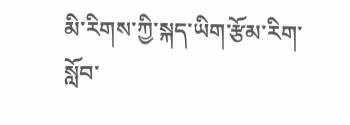མི་རིགས་ཀྱི་སྐད་ཡིག་རྩོམ་རིག་སློབ་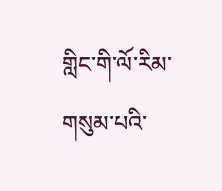གླིང་གི་ལོ་རིམ་གསུམ་པའི་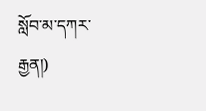སློབ་མ་དཀར་རྒྱན།)